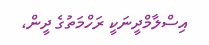އިސްލާމްދީނަކީ ރަހްމަތުގެ ދީން،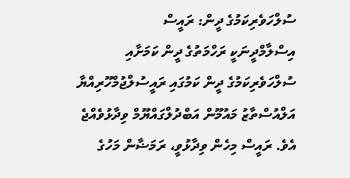ސުލްހަވެރިކަމުގެ ދީން: ރައީސް
އިސްލާމްދީނަކީ ރަހްމަތުގެ ދީން ކަމަށާއި ސުލްހަވެރިކަމުގެ ދީން ކަމުގައި ރައީސުލްޖުމްހޫރިއްޔާ އަލްއުސްތާޒު މައުމޫން އަބްދުލްގައްޔޫމް ވިދާޅުވެއްޖެ އެވެ. ރައީސް މިހެން ވިދާޅުވީ، ރަމަޟާން މަހުގެ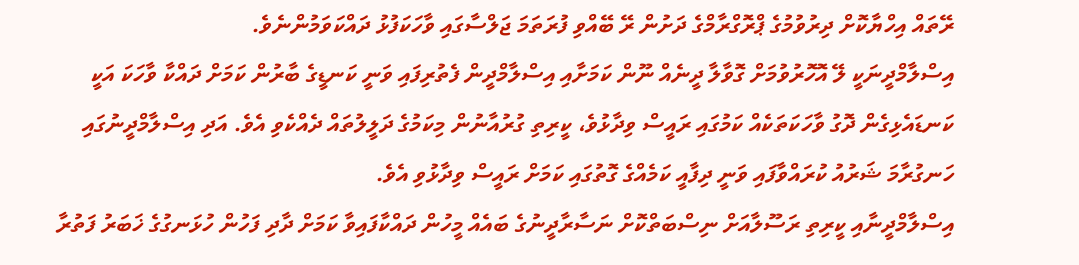ރޭތައް އިހްޔާކޮށް ދިރުވުމުގެ ޕްރޮގްރާމްގެ ދަށުން ރޭ ބޭއްވި ފުރަތަމަ ޖަލްސާގައި ވާހަކަފުޅު ދައްކަވަމުންނެވެ.
އިސްލާމްދީނަކީ ލޭ އޮހޮރުވުމަށް ގޮވާލާ ދީނެއް ނޫން ކަމަށާއި އިސްލާމްދީން ފެތުރިފައި ވަނީ ކަނޑީގެ ބާރުން ކަމަށް ދައްކާ ވާހަކަ އަކީ ކަނޑައެޅިގެން ދޮގު ވާހަކަތަކެއް ކަމުގައި ރައީސް ވިދާޅުވެ، ކީރިތި ގުރުއާނުން މިކަމުގެ ދަލީލުތައް ދެއްކެވި އެވެ. އަދި އިސްލާމްދީނުގައި ހަނގުރާމަ ޝަރުއު ކުރައްވާފައި ވަނީ ދިފާއީ ކަމެއްގެ ގޮތުގައި ކަމަށް ރައީސް ވިދާޅުވި އެވެ.
އިސްލާމްދީނާއި ކީރިތި ރަސޫލާއަށް ނިސްބަތްކޮށް ނަސާރާދީނުގެ ބައެއް މީހުން ދައްކާފައިވާ ކަމަށް ދާދި ފަހުން ހުޅަނގުގެ ޚަބަރު ފަތުރާ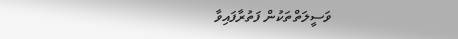ވަސީލަތްތަކުން ފަތުރާފައިވާ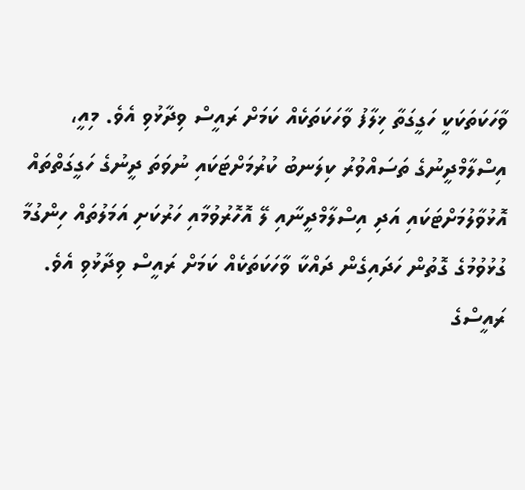ވާހަކަތަކަކީ ހަގީގަތާ ޚިލާފު ވާހަކަތަކެއް ކަމަށް ރައީސް ވިދާޅުވި އެވެ. މިއީ، އިސްލާމްދީނުގެ ތަސައްވުރު ކިލަނބު ކުރުމަށްޓަކައި ނުވަތަ ދީނުގެ ހަގީގަތްތައް އޮޅުވާލުމަށްޓަކައި އަދި އިސްލާމްދީނާއި ލޭ އޮހޮރުވުމާއި ހަރުކަށި އަމަލުތައް ހިންގުމާ ގުޅުވުމުގެ ގޮތުން ހަދައިގެން ދައްކާ ވާހަކަތަކެއް ކަމަށް ރައީސް ވިދާޅުވި އެވެ.
ރައީސްގެ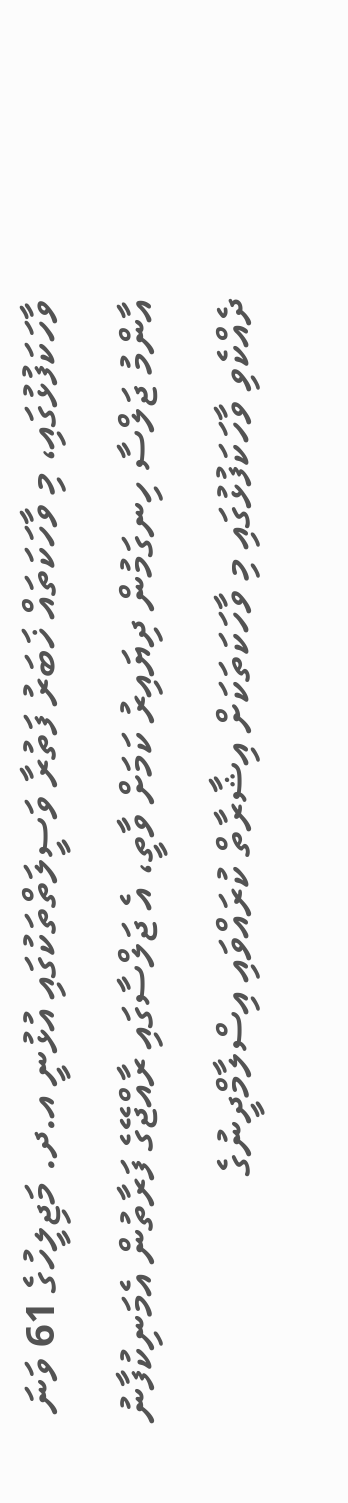ވާހަކަފުޅުގައި، މި ވާހަކަތައް ޚަބަރު ފަތުރާ ވަސީލަތްތަކުގައި އުޅުނީ އ.ދ. މަޖިލީހުގެ 61 ވަނަ އާންމު ޖަލްސާ ހިނގަމުން ދިޔައިރު ކަމަށް ވާތީ، އެ ޖަލްސާގައި ރާއްޖޭގެ ފަރާތުން އެމަނިކުފާނު ދެއްކެވި ވާހަކަފުޅުގައި މި ވާހަކަތަކަށް އިޝާރާތް ކުރައްވައި އިސްލާމްދީނުގެ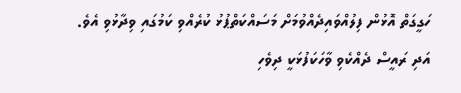ހަގީގަތް އޮޅުން ފިލުއްވައިދެއްވުމަށް މަސައްކަތްޕުޅު ކުރެއްވި ކަމުގައި ވިދާޅުވި އެވެ. އަދި ރައީސް ދެއްކެވި ވާހަކަފުޅަކީ ދިވެހި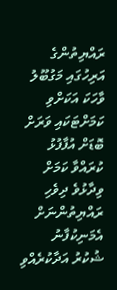ރައްޔިތުންގެ އަރިހުގައި މަގުބޫލު ވާހަކަ އަކަށްވި ކަމަށްޓަކައި ވަރަށް ބޮޑަށް އުފާފުޅު ކުރައްވާ ކަމަށް ވިދާޅުވެ ދިވެހި ރައްޔިތުންނަށް އެމަނިކުފާނު ޝުކުރު އަދާކުރެއްވި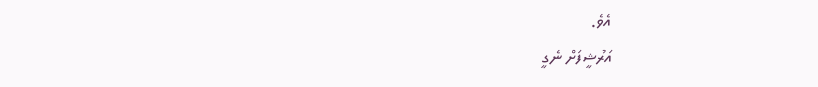އެވެ.
އަރުޝީފަށް ނެގީ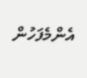އެންމެފަހުން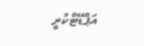އަޕްޑޭޓްކުރީ